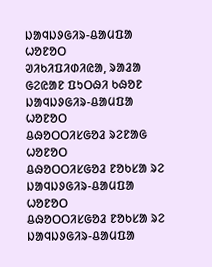ᱡᱟᱧᱡᱽᱜᱤᱨ-ᱪᱟᱢᱯᱟ ᱦᱚᱱᱚᱛ
ᱣᱤᱠᱤᱯᱤᱰᱤᱭᱟ, ᱨᱟᱲᱟ ᱜᱮᱭᱟᱱ ᱯᱩᱛᱷᱤ ᱠᱷᱚᱱ
ᱡᱟᱧᱡᱽᱜᱤᱨ-ᱪᱟᱢᱯᱟ ᱦᱚᱱᱚᱛ
ᱪᱷᱚᱛᱛᱤᱥᱜᱚᱲ ᱨᱮᱱᱟᱜ ᱦᱚᱱᱚᱛ
ᱪᱷᱚᱛᱛᱤᱥᱜᱚᱲ ᱱᱚᱠᱥᱟ ᱨᱮ ᱡᱟᱧᱡᱽᱜᱤᱨ-ᱪᱟᱢᱯᱟ ᱦᱚᱱᱚᱛ
ᱪᱷᱚᱛᱛᱤᱥᱜᱚᱲ ᱱᱚᱠᱥᱟ ᱨᱮ ᱡᱟᱧᱡᱽᱜᱤᱨ-ᱪᱟᱢᱯᱟ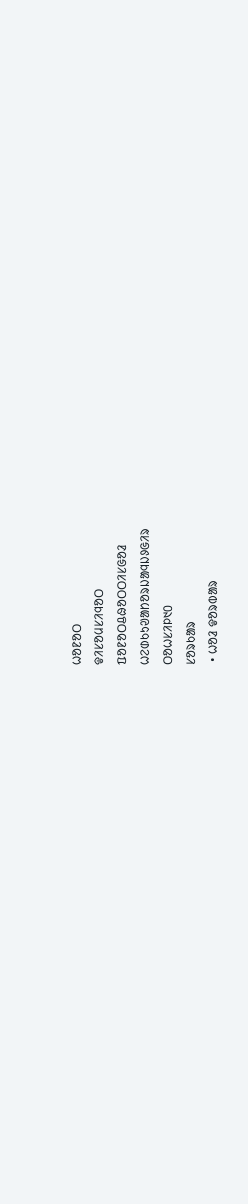ᱦᱚᱱᱚᱛ
ᱫᱤᱥᱚᱢᱥᱤᱧᱚᱛ
ᱯᱚᱱᱚᱛᱪᱷᱚᱛᱛᱤᱥᱜᱚᱲ
ᱦᱮᱰᱠᱩᱣᱟᱴᱚᱨᱡᱟᱧᱡᱽᱜᱤᱨ
ᱛᱚᱦᱥᱤᱞ᱑᱐
ᱥᱚᱨᱠᱟᱨ
 • ᱦᱚᱲ ᱫᱚᱨᱵᱟᱨ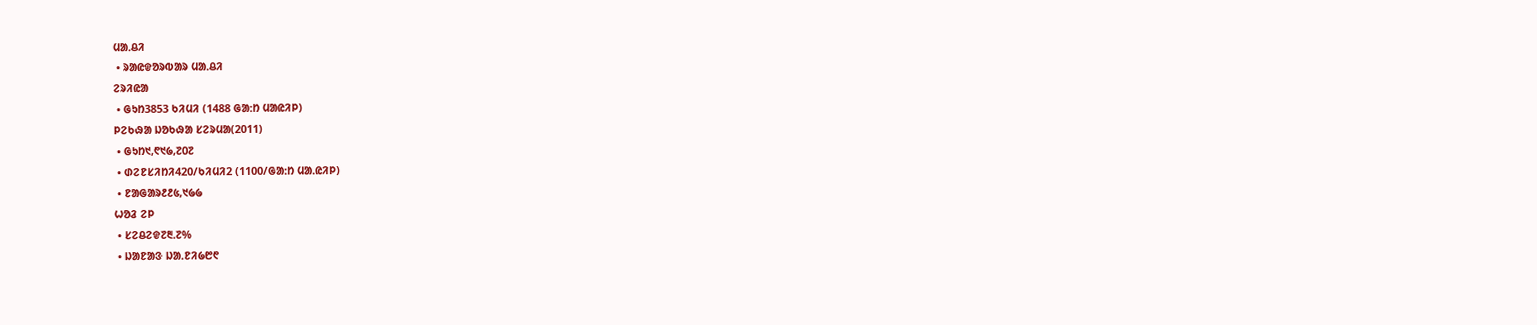ᱢᱟᱹᱪᱤ
 • ᱨᱟᱭᱫᱚᱨᱵᱟᱨ ᱢᱟᱹᱪᱤ
ᱮᱨᱤᱭᱟ
 • ᱜᱩᱴ3853 ᱠᱤᱢᱤ (1488 ᱜᱟᱺᱴ ᱢᱟᱭᱤᱞ)
ᱞᱮᱠᱷᱟ ᱡᱚᱠᱷᱟ ᱥᱮᱨᱢᱟ(2011)
 • ᱜᱩᱴ᱑,᱖᱑᱙,᱗᱐᱗
 • ᱰᱮᱱᱥᱤᱴᱤ420/ᱠᱤᱢᱤ2 (1100/ᱜᱟᱺᱴ ᱢᱟᱹᱭᱤᱞ)
 • ᱱᱟᱜᱟᱨ᱒᱒᱕,᱑᱙᱙
ᱦᱚᱲ ᱮᱞ
 • ᱥᱮᱪᱮᱫ᱗᱓ᱹ᱗%
 • ᱡᱟᱱᱟᱝ ᱡᱟᱹᱱᱤ᱙᱘᱖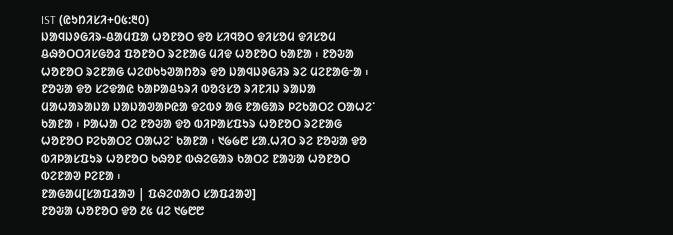IST (ᱭᱩᱴᱤᱥᱤ+᱐᱕:᱓᱐)
ᱡᱟᱧᱡᱽᱜᱤᱨ-ᱪᱟᱢᱯᱟ ᱦᱚᱱᱚᱛ ᱫᱚ ᱥᱤᱧᱚᱛ ᱫᱤᱥᱚᱢ ᱫᱤᱥᱚᱢ ᱪᱷᱚᱛᱛᱤᱥᱜᱚᱲ ᱯᱚᱱᱚᱛ ᱨᱮᱱᱟᱜ ᱢᱤᱫ ᱦᱚᱱᱚᱛ ᱠᱟᱱᱟ ᱾ ᱱᱚᱶᱟ ᱦᱚᱱᱚᱛ ᱨᱮᱱᱟᱜ ᱦᱮᱰᱠᱩᱣᱟᱴᱚᱨ ᱫᱚ ᱡᱟᱧᱡᱽᱜᱤᱨ ᱨᱮ ᱢᱮᱱᱟᱜᱼᱟ ᱾ ᱱᱚᱶᱟ ᱫᱚ ᱥᱮᱫᱟᱭ ᱠᱟᱞᱟᱪᱩᱨᱤ ᱵᱚᱝᱥᱚ ᱨᱤᱱᱤᱡ ᱨᱟᱡᱟ ᱢᱟᱦᱟᱨᱟᱡᱟ ᱡᱟᱡᱟᱣᱟᱞᱭᱟ ᱫᱮᱵᱽ ᱟᱜ ᱱᱟᱜᱟᱨ ᱞᱮᱠᱟᱛᱮ ᱛᱟᱦᱮᱸ ᱠᱟᱱᱟ ᱾ ᱞᱟᱦᱟ ᱛᱮ ᱱᱚᱶᱟ ᱫᱚ ᱵᱤᱞᱟᱥᱯᱩᱨ ᱦᱚᱱᱚᱛ ᱨᱮᱱᱟᱜ ᱦᱚᱱᱚᱛ ᱞᱮᱠᱟᱛᱮ ᱛᱟᱦᱮᱸ ᱠᱟᱱᱟ ᱾ ᱑᱙᱙᱘ ᱥᱟᱹᱦᱤᱛ ᱨᱮ ᱱᱚᱶᱟ ᱫᱚ ᱵᱤᱞᱟᱥᱯᱩᱨ ᱦᱚᱱᱚᱛ ᱠᱷᱚᱱ ᱵᱷᱮᱜᱟᱨ ᱠᱟᱛᱮ ᱱᱟᱶᱟ ᱦᱚᱱᱚᱛ ᱵᱮᱱᱟᱣ ᱞᱮᱱᱟ ᱾
ᱱᱟᱜᱟᱢ[ᱥᱟᱯᱲᱟᱣ | ᱯᱷᱮᱰᱟᱛ ᱥᱟᱯᱲᱟᱣ]
ᱱᱚᱶᱟ ᱦᱚᱱᱚᱛ ᱫᱚ ᱒᱕ ᱢᱮ ᱑᱙᱘᱘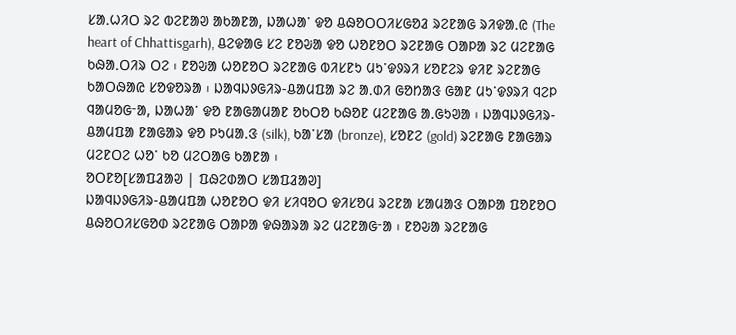ᱥᱟᱹᱦᱤᱛ ᱨᱮ ᱵᱮᱱᱟᱣ ᱟᱠᱟᱱᱟ, ᱡᱟᱦᱟᱸ ᱫᱚ ᱪᱷᱚᱛᱛᱤᱥᱜᱚᱲ ᱨᱮᱱᱟᱜ ᱨᱤᱫᱟᱹᱭ (The heart of Chhattisgarh), ᱪᱮᱫᱟᱜ ᱥᱮ ᱱᱚᱶᱟ ᱫᱚ ᱦᱚᱱᱚᱛ ᱨᱮᱱᱟᱜ ᱛᱟᱞᱟ ᱨᱮ ᱢᱮᱱᱟᱜ ᱠᱷᱟᱹᱛᱤᱨ ᱛᱮ ᱾ ᱱᱚᱶᱟ ᱦᱚᱱᱚᱛ ᱨᱮᱱᱟᱜ ᱵᱤᱥᱱᱩ ᱢᱩᱸᱫᱽᱨᱤ ᱥᱚᱱᱮᱨ ᱫᱤᱱ ᱨᱮᱱᱟᱜ ᱠᱟᱛᱷᱟᱭ ᱥᱚᱫᱚᱨᱟ ᱾ ᱡᱟᱧᱡᱽᱜᱤᱨ-ᱪᱟᱢᱯᱟ ᱨᱮ ᱟᱹᱰᱤ ᱜᱚᱴᱟᱝ ᱜᱟᱱ ᱢᱩᱸᱫᱽᱨᱤ ᱧᱮᱞ ᱧᱟᱢᱚᱜᱼᱟ, ᱡᱟᱦᱟᱸ ᱫᱚ ᱱᱟᱜᱟᱢᱟᱱ ᱚᱠᱛᱚ ᱠᱷᱚᱱ ᱢᱮᱱᱟᱜ ᱟᱹᱜᱩᱣᱟ ᱾ ᱡᱟᱧᱡᱽᱜᱤᱨ-ᱪᱟᱢᱯᱟ ᱱᱟᱜᱟᱨ ᱫᱚ ᱞᱩᱢᱟᱹᱝ (silk), ᱠᱟᱸᱥᱟ (bronze), ᱥᱚᱱᱮ (gold) ᱨᱮᱱᱟᱜ ᱱᱟᱜᱟᱨ ᱢᱮᱱᱛᱮ ᱦᱚᱸ ᱠᱚ ᱢᱮᱛᱟᱜ ᱠᱟᱱᱟ ᱾
ᱚᱛᱱᱚ[ᱥᱟᱯᱲᱟᱣ | ᱯᱷᱮᱰᱟᱛ ᱥᱟᱯᱲᱟᱣ]
ᱡᱟᱧᱡᱽᱜᱤᱨ-ᱪᱟᱢᱯᱟ ᱦᱚᱱᱚᱛ ᱫᱤ ᱥᱤᱧᱚᱛ ᱫᱤᱥᱚᱢ ᱨᱮᱱᱟ ᱥᱟᱢᱟᱝ ᱛᱟᱞᱟ ᱯᱚᱱᱚᱛ ᱪᱷᱚᱛᱤᱥᱜᱚᱰ ᱨᱮᱱᱟᱜ ᱛᱟᱞᱟ ᱫᱷᱟᱨᱟ ᱨᱮ ᱢᱮᱱᱟᱜᱼᱟ ᱾ ᱱᱚᱶᱟ ᱨᱮᱱᱟᱜ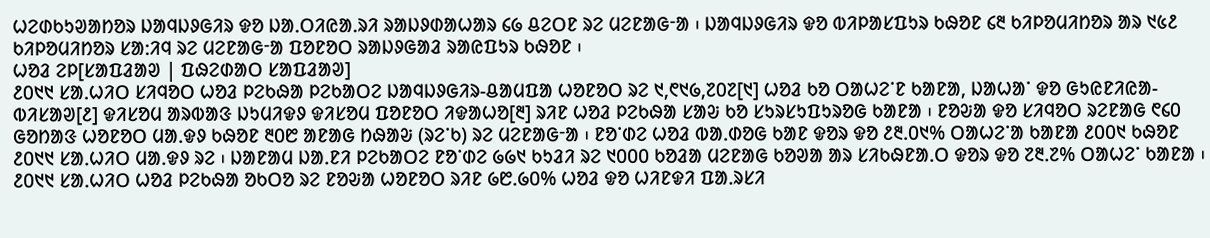ᱦᱮᱰᱠᱩᱣᱟᱴᱚᱨ ᱡᱟᱧᱡᱽᱜᱤᱨ ᱫᱚ ᱡᱟᱹᱛᱤᱭᱟᱹᱨᱤ ᱨᱟᱡᱽᱰᱟᱦᱟᱨ ᱔᱙ ᱪᱮᱛᱱ ᱨᱮ ᱢᱮᱱᱟᱜᱼᱟ ᱾ ᱡᱟᱧᱡᱽᱜᱤᱨ ᱫᱚ ᱵᱤᱞᱟᱥᱯᱩᱨ ᱠᱷᱚᱱ ᱔᱓ ᱠᱤᱞᱚᱢᱤᱴᱚᱨ ᱟᱨ ᱑᱕᱒ ᱠᱤᱞᱚᱢᱤᱴᱚᱨ ᱥᱟᱺᱤᱧ ᱨᱮ ᱢᱮᱱᱟᱜᱼᱟ ᱯᱚᱱᱚᱛ ᱨᱟᱡᱽᱜᱟᱲ ᱨᱟᱭᱯᱩᱨ ᱠᱷᱚᱱ ᱾
ᱦᱚᱲ ᱮᱞ[ᱥᱟᱯᱲᱟᱣ | ᱯᱷᱮᱰᱟᱛ ᱥᱟᱯᱲᱟᱣ]
᱒᱐᱑᱑ ᱥᱟᱹᱦᱤᱛ ᱥᱤᱧᱚᱛ ᱦᱚᱲ ᱞᱮᱠᱷᱟ ᱞᱮᱠᱟᱛᱮ ᱡᱟᱧᱡᱽᱜᱤᱨ-ᱪᱟᱢᱯᱟ ᱦᱚᱱᱚᱛ ᱨᱮ ᱑,᱖᱑᱙,᱗᱐᱗[᱑] ᱦᱚᱲ ᱠᱚ ᱛᱟᱦᱮᱸᱱ ᱠᱟᱱᱟ, ᱡᱟᱦᱟᱸ ᱫᱚ ᱜᱩᱭᱱᱤᱭᱟ-ᱵᱤᱥᱟᱣ[᱒] ᱫᱤᱥᱚᱢ ᱟᱨᱵᱟᱝ ᱡᱩᱢᱤᱫᱽ ᱫᱤᱥᱚᱢ ᱯᱚᱱᱚᱛ ᱤᱫᱟᱦᱚ[᱓] ᱨᱤᱱ ᱦᱚᱲ ᱞᱮᱠᱷᱟ ᱥᱟᱶ ᱠᱚ ᱥᱩᱨᱥᱩᱯᱩᱨᱚᱜ ᱠᱟᱱᱟ ᱾ ᱱᱚᱶᱟ ᱫᱚ ᱥᱤᱧᱚᱛ ᱨᱮᱱᱟᱜ ᱖᱔᱐ ᱜᱚᱴᱟᱝ ᱦᱚᱱᱚᱛ ᱢᱟᱹᱫᱽ ᱠᱷᱚᱱ ᱓᱐᱘ ᱟᱱᱟᱜ ᱴᱷᱟᱶ (ᱨᱮᱸᱠ) ᱨᱮ ᱢᱮᱱᱟᱜᱼᱟ ᱾ ᱱᱚᱸᱰᱮ ᱦᱚᱲ ᱵᱟᱹᱰᱚᱜ ᱠᱟᱱ ᱫᱚᱨ ᱫᱚ ᱒᱓ᱹ᱐᱑% ᱛᱟᱦᱮᱸᱟ ᱠᱟᱱᱟ ᱒᱐᱐᱑ ᱠᱷᱚᱱ ᱒᱐᱑᱑ ᱥᱟᱹᱦᱤᱛ ᱢᱟᱹᱫᱽ ᱨᱮ ᱾ ᱡᱟᱱᱟᱢ ᱡᱟᱹᱱᱤ ᱞᱮᱠᱟᱛᱮ ᱱᱚᱸᱰᱮ ᱙᱙᱑ ᱠᱩᱲᱤ ᱨᱮ ᱑᱐᱐᱐ ᱠᱚᱲᱟ ᱢᱮᱱᱟᱜ ᱠᱚᱣᱟ ᱟᱨ ᱥᱤᱠᱷᱱᱟᱹᱛ ᱫᱚᱨ ᱫᱚ ᱗᱓ᱹ᱗% ᱛᱟᱦᱮᱸ ᱠᱟᱱᱟ ᱾
᱒᱐᱑᱑ ᱥᱟᱹᱦᱤᱛ ᱦᱚᱲ ᱞᱮᱠᱷᱟ ᱚᱠᱛᱚ ᱨᱮ ᱱᱚᱶᱟ ᱦᱚᱱᱚᱛ ᱨᱤᱱ ᱙᱘ᱹ᱙᱐% ᱦᱚᱲ ᱫᱚ ᱦᱤᱱᱫᱤ ᱯᱟᱹᱨᱥᱤ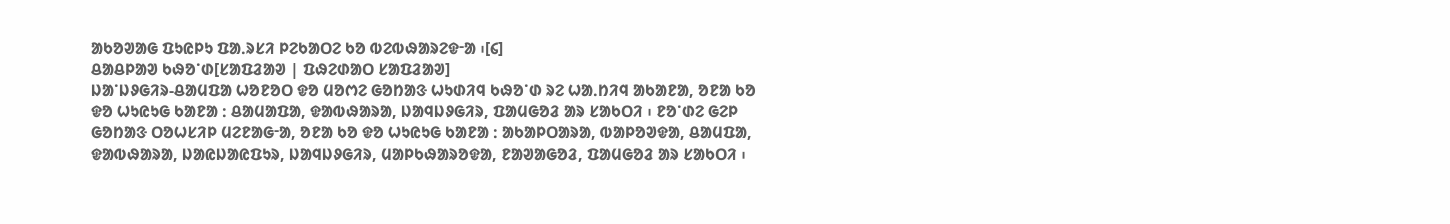ᱟᱠᱚᱣᱟᱜ ᱯᱩᱭᱞᱩ ᱯᱟᱹᱨᱥᱤ ᱞᱮᱠᱟᱛᱮ ᱠᱚ ᱵᱮᱵᱷᱟᱨᱮᱫᱼᱟ ᱾[᱔]
ᱪᱟᱪᱞᱟᱣ ᱠᱷᱚᱸᱰ[ᱥᱟᱯᱲᱟᱣ | ᱯᱷᱮᱰᱟᱛ ᱥᱟᱯᱲᱟᱣ]
ᱡᱟᱸᱡᱽᱜᱤᱨ-ᱪᱟᱢᱯᱟ ᱦᱚᱱᱚᱛ ᱫᱚ ᱢᱚᱬᱮ ᱜᱚᱴᱟᱝ ᱦᱩᱰᱤᱧ ᱠᱷᱚᱸᱰ ᱨᱮ ᱦᱟᱹᱴᱤᱧ ᱟᱠᱟᱱᱟ, ᱚᱱᱟ ᱠᱚ ᱫᱚ ᱦᱩᱭᱩᱜ ᱠᱟᱱᱟ ᱺ ᱪᱟᱢᱟᱯᱟ, ᱫᱟᱵᱷᱟᱨᱟ, ᱡᱟᱧᱡᱽᱜᱤᱨ, ᱯᱟᱢᱜᱚᱲ ᱟᱨ ᱥᱟᱠᱛᱤ ᱾ ᱱᱚᱸᱰᱮ ᱜᱮᱞ ᱜᱚᱴᱟᱝ ᱛᱚᱦᱥᱤᱞ ᱢᱮᱱᱟᱜᱼᱟ, ᱚᱱᱟ ᱠᱚ ᱫᱚ ᱦᱩᱭᱩᱜ ᱠᱟᱱᱟ ᱺ ᱟᱠᱟᱞᱛᱟᱨᱟ, ᱵᱟᱞᱚᱣᱫᱟ, ᱪᱟᱢᱯᱟ, ᱫᱟᱵᱷᱟᱨᱟ, ᱡᱟᱭᱡᱟᱭᱯᱩᱨ, ᱡᱟᱧᱡᱽᱜᱤᱨ, ᱢᱟᱞᱠᱷᱟᱨᱚᱫᱟ, ᱱᱟᱣᱟᱜᱚᱲ, ᱯᱟᱢᱜᱚᱲ ᱟᱨ ᱥᱟᱠᱛᱤ ᱾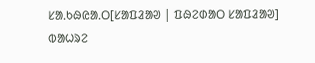ᱥᱟᱹᱠᱷᱭᱟᱹᱛ[ᱥᱟᱯᱲᱟᱣ | ᱯᱷᱮᱰᱟᱛ ᱥᱟᱯᱲᱟᱣ]
ᱵᱟᱦᱨᱮ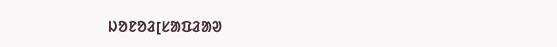ᱡᱚᱱᱚᱲ[ᱥᱟᱯᱲᱟᱣ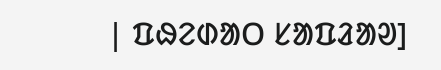| ᱯᱷᱮᱰᱟᱛ ᱥᱟᱯᱲᱟᱣ]